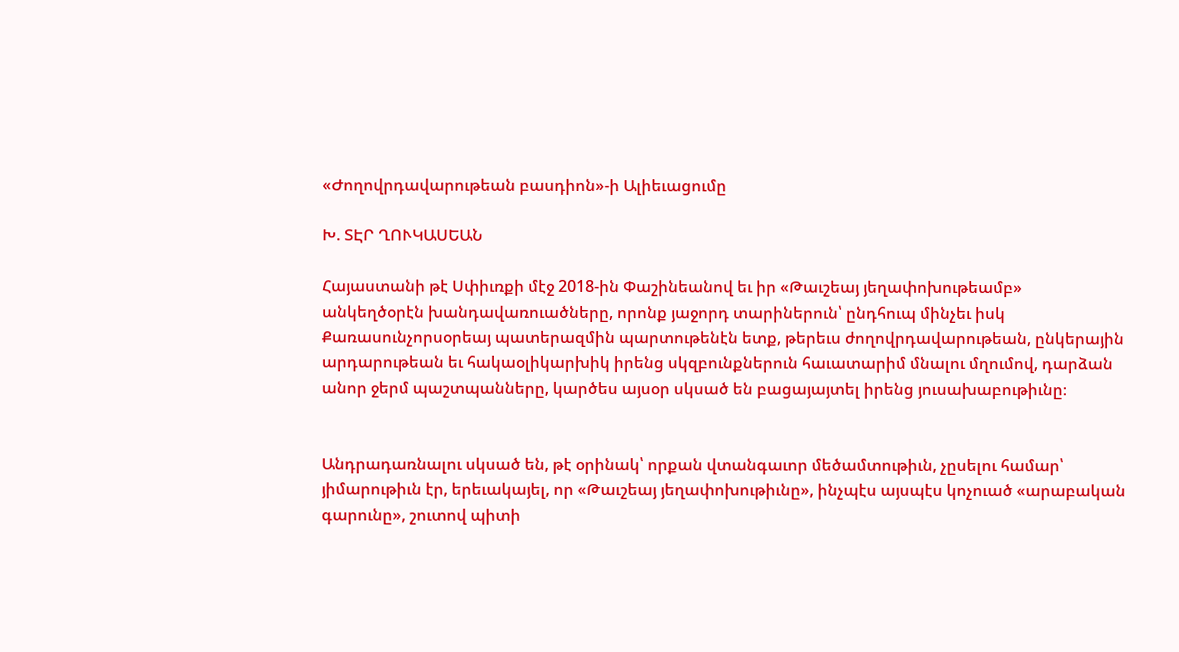«Ժողովրդավարութեան բասդիոն»-ի Ալիեւացումը

Խ. ՏԷՐ ՂՈՒԿԱՍԵԱՆ

Հայաստանի թէ Սփիւռքի մէջ 2018-ին Փաշինեանով եւ իր «Թաւշեայ յեղափոխութեամբ» անկեղծօրէն խանդավառուածները, որոնք յաջորդ տարիներուն՝ ընդհուպ մինչեւ իսկ Քառասունչորսօրեայ պատերազմին պարտութենէն ետք, թերեւս ժողովրդավարութեան, ընկերային արդարութեան եւ հակաօլիկարխիկ իրենց սկզբունքներուն հաւատարիմ մնալու մղումով, դարձան անոր ջերմ պաշտպանները, կարծես այսօր սկսած են բացայայտել իրենց յուսախաբութիւնը։


Անդրադառնալու սկսած են, թէ օրինակ՝ որքան վտանգաւոր մեծամտութիւն, չըսելու համար՝ յիմարութիւն էր, երեւակայել, որ «Թաւշեայ յեղափոխութիւնը», ինչպէս այսպէս կոչուած «արաբական գարունը», շուտով պիտի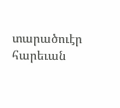տարածուէր հարեւան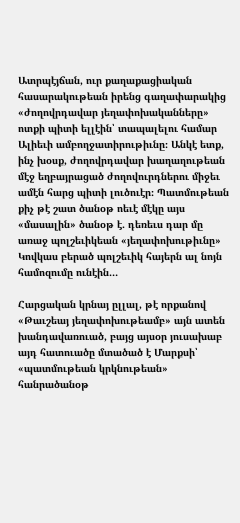Ատրպէյճան, ուր քաղաքացիական հասարակութեան իրենց գաղափարակից «ժողովրդավար յեղափոխականները» ոտքի պիտի ելլէին՝ տապալելու համար Ալիեւի ամբողջատիրութիւնը։ Անկէ ետք, ինչ խօսք, ժողովրդավար խաղաղութեան մէջ եղբայրացած ժողովուրդներու միջեւ ամէն հարց պիտի լուծուէր։ Պատմութեան քիչ թէ շատ ծանօթ ոեւէ մէկը այս «մասալին» ծանօթ է. դեռեւս դար մը առաջ պոլշեւիկեան «յեղափոխութիւնը» Կովկաս բերած պոլշեւիկ հայերն ալ նոյն համոզումը ունէին…

Հարցական կրնայ ըլլալ, թէ որքանով «Թաւշեայ յեղափոխութեամբ» այն ատեն խանդավառուած, բայց այսօր յուսախաբ այդ հատուածը մտածած է Մարքսի՝ «պատմութեան կրկնութեան» հանրածանօթ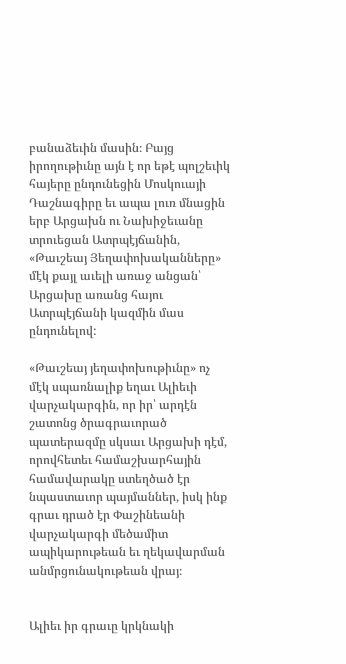բանաձեւին մասին։ Բայց իրողութիւնը այն է որ եթէ պոլշեւիկ հայերը ընդունեցին Մոսկուայի Դաշնագիրը եւ ապա լուռ մնացին երբ Արցախն ու Նախիջեւանը տրուեցան Ատրպէյճանին, «Թաւշեայ Յեղափոխականները» մէկ քայլ աւելի առաջ անցան՝ Արցախը առանց հայու Ատրպէյճանի կազմին մաս ընդունելով:

«Թաւշեայ յեղափոխութիւնը» ոչ մէկ սպառնալիք եղաւ Ալիեւի վարչակարգին, որ իր՝ արդէն շատոնց ծրագրաւորած պատերազմը սկսաւ Արցախի դէմ, որովհետեւ համաշխարհային համավարակը ստեղծած էր նպաստաւոր պայմաններ, իսկ ինք գրաւ դրած էր Փաշինեանի վարչակարգի մեծամիտ ապիկարութեան եւ ղեկավարման անմրցունակութեան վրայ։


Ալիեւ իր գրաւը կրկնակի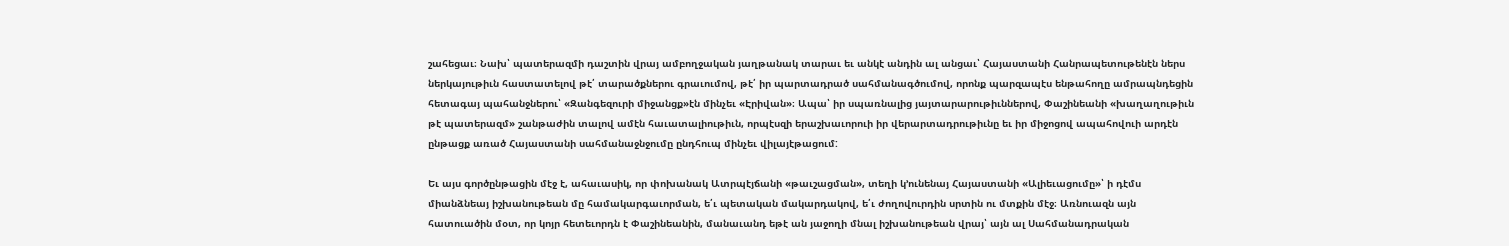շահեցաւ։ Նախ՝ պատերազմի դաշտին վրայ ամբողջական յաղթանակ տարաւ եւ անկէ անդին ալ անցաւ՝ Հայաստանի Հանրապետութենէն ներս ներկայութիւն հաստատելով թէ՛ տարածքներու գրաւումով, թէ՛ իր պարտադրած սահմանագծումով, որոնք պարզապէս ենթահողը ամրապնդեցին հետագայ պահանջներու՝ «Զանգեզուրի միջանցք»էն մինչեւ «Էրիվան»։ Ապա՝ իր սպառնալից յայտարարութիւններով, Փաշինեանի «խաղաղութիւն թէ պատերազմ» շանթաժին տալով ամէն հաւատալիութիւն, որպէսզի երաշխաւորուի իր վերարտադրութիւնը եւ իր միջոցով ապահովուի արդէն ընթացք առած Հայաստանի սահմանաջնջումը ընդհուպ մինչեւ վիլայէթացում:

Եւ այս գործընթացին մէջ է, ահաւասիկ, որ փոխանակ Ատրպէյճանի «թաւշացման», տեղի կ՚ունենայ Հայաստանի «Ալիեւացումը»՝ ի դէմս միանձնեայ իշխանութեան մը համակարգաւորման, ե՛ւ պետական մակարդակով, ե՛ւ ժողովուրդին սրտին ու մտքին մէջ։ Առնուազն այն հատուածին մօտ, որ կոյր հետեւորդն է Փաշինեանին, մանաւանդ եթէ ան յաջողի մնալ իշխանութեան վրայ՝ այն ալ Սահմանադրական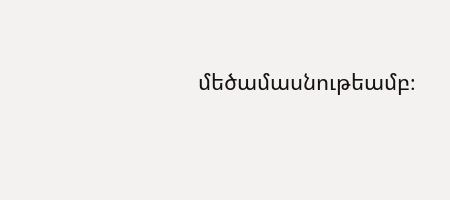մեծամասնութեամբ։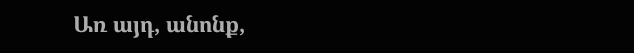Առ այդ, անոնք,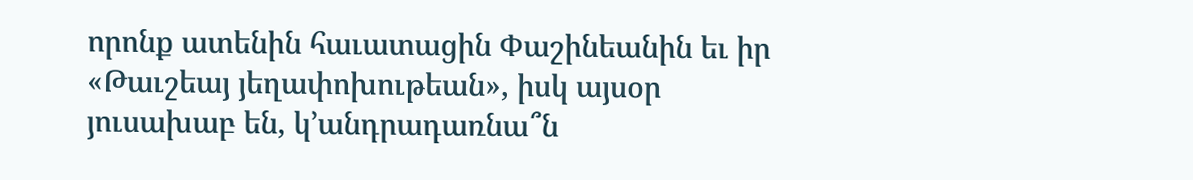որոնք ատենին հաւատացին Փաշինեանին եւ իր «Թաւշեայ յեղափոխութեան», իսկ այսօր յուսախաբ են, կ՚անդրադառնա՞ն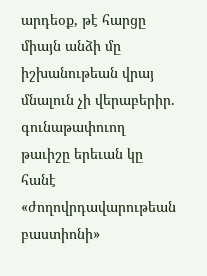արդեօք, թէ հարցը միայն անձի մը իշխանութեան վրայ մնալուն չի վերաբերիր. գունաթափուող թաւիշը երեւան կը հանէ «ժողովրդավարութեան բաստիոնի»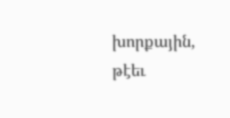խորքային, թէեւ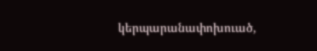կերպարանափոխուած,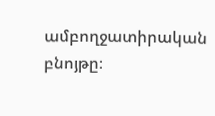ամբողջատիրական բնոյթը։